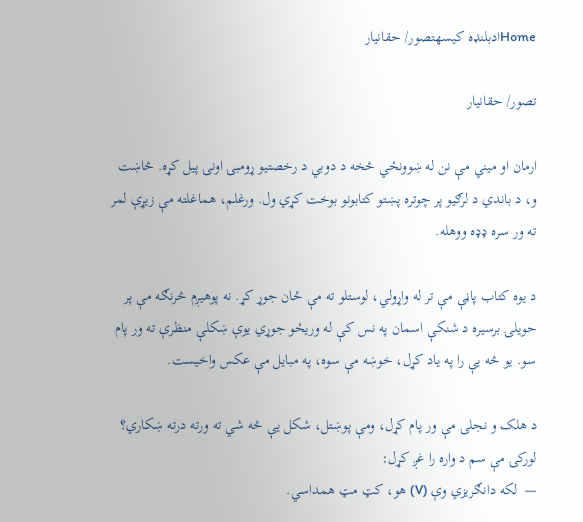Homeادبلنډه کیسهتصور/ حقانیار

تصور/ حقانیار

ارمان او میني مې نن له ښوونځي څخه د دوبي د رخصتیو ړومبۍ اونۍ پيل کړه. څاښت و، د باندي د لرګيو پر چوتره پښتو کتابونو بوخت کړي ول. ورغلم، هماغلته مې زیړې لمر ته ور سره ډ‌‌‌‌‌‌ډه ووهله.

د یوه کتاب پاڼې مې تر له واړولي، لوستلو ته مې ځان جوړ کړ. نه پوهیږم څرنګه مې پر حویلۍ برسیره د شنکې اسمان په نس کې له وریځو جوړي یوې ښکلې منظرې ته ور پام سو. يو څه یې را په یاد کړل، خوښه مې سوه، په مبایل مې عکس واخیست.

د هلک و نجلۍ مې ور پام کړل، ومې پوښتل، شکل یې څه ‌‌‌‌‌‌شي ته ورته درته ښکاري؟
لورکۍ مې سم د واره را غږ کړل:
—  لکه دانګریزي وې (V) هو، کټ مټ همداسي.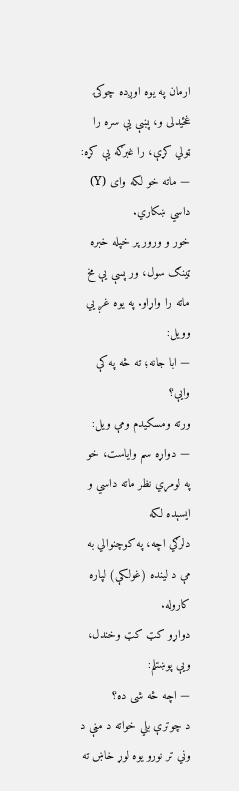ارمان په یوه اوږده چوکۍ غځيدلی و، پښې یې سره را ټولي کړې، را غبرګه یې کړه:
— ماته خو لکه وای (Y) داسي ښکاري.
خور و ورور پر خپله خبره ټينګ سول، ور پسې یې مخ ماته را واړاو. په یوه غږ یي وویل:
— ابا جانه؛ ته څه په کې وایې؟
ورته ومسکیدم ومې ویل:
— دواړه سم وایاست، خو په لومړي نظر ماته داسي و ایسېده لکه
دلرګي اچه، په کوچنوالي به مې د لینده (غولکې) لپاره کاروله.
دواړو کټ کټ وخندل، ویې پوښتلم:
— اچه څه شی ده؟
د چوترې بلي خواته د مڼې د وني تر نورو یوه لوړ خاښ ته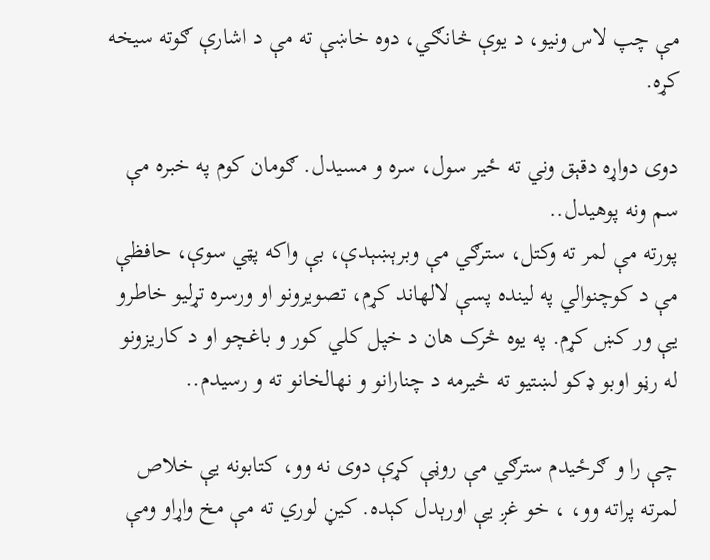مې چپ لاس ونیو، د یوې څانګي، دوه خاښې ته مې د اشارې ګوته سیخه کړه.

دوی دواړه دقېق وني ته ځير سول، سره و مسیدل. ګومان کوم په خبره مې سم ونه پوهیدل..
پورته مې لمر ته وکتل، سترګي مې وبرېښېدې، بې واکه پټي سوې، حافظې مې د کوچنوالي په لینده پسې لالهاند کړم، تصویرونو او ورسره تړلیو خاطرو یې ور کښ کړم. په یوه څرک هان د خپل کلي کور و باغچو او د کاریزونو له رڼو اوبو ‌‌‌‌‌‌ډکو لښتیو ته څيرمه د چنارانو و نهالخانو ته و رسیدم..

چې را و ګرځيدم سترګي مې روڼې کړې دوی نه وو، کتابونه یې خلاص لمرته پراته وو، ، خو غږ یې اورېدل کېده. کیڼ لوري ته مې مخ واړاو ومې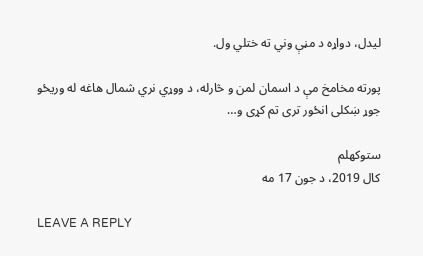لیدل، دواړه د مڼې وني ته ختلي ول.

پورته مخامخ مې د اسمان لمن و څارله، د ووړي نري شمال هاغه له وریځو جوړ ښکلی انځور تری تم کړی و…

ستوکهلم
کال 2019، د جون 17 مه

LEAVE A REPLY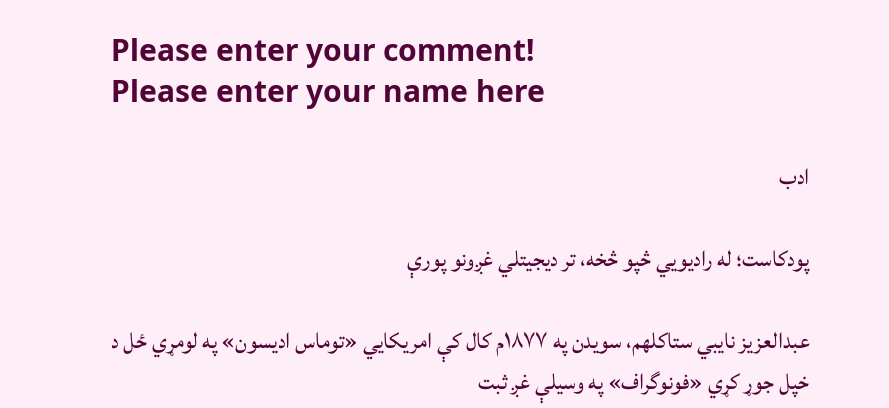Please enter your comment!
Please enter your name here

ادب

پودکاست؛ له رادیويي څپو څخه، تر دیجیتلي غږونو پورې

عبدالعزیز نایبي ستاکلهم، سویدن په ۱۸۷۷م کال کې امریکایي «توماس ادیسون» په لومړي ځل د خپل جوړ کړي «فونوگراف» په وسیلې غږ ثبت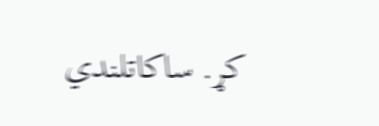کړ. ساکاتلندي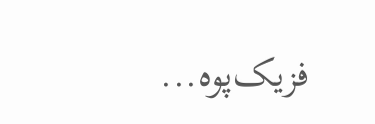فزیک‌پوه...